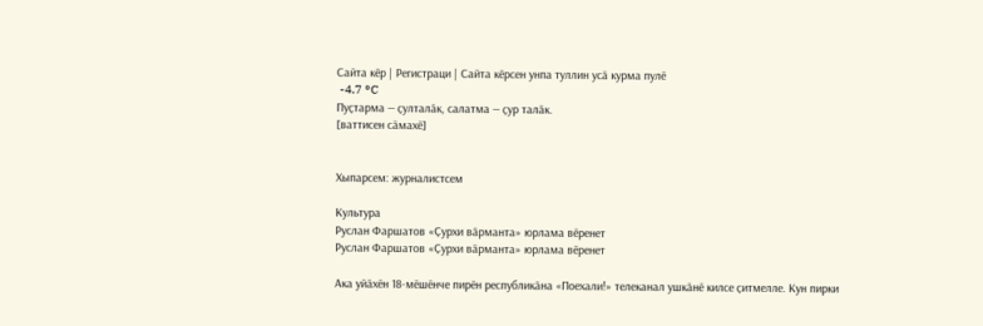Сайта кӗр | Регистраци | Сайта кӗрсен унпа туллин усӑ курма пулӗ
 -4.7 °C
Пуҫтарма — ҫулталӑк, салатма — ҫур талӑк.
[ваттисен сӑмахӗ]


Хыпарсем: журналистсем

Культура
Руслан Фаршатов «Ҫурхи вӑрманта» юрлама вӗренет
Руслан Фаршатов «Ҫурхи вӑрманта» юрлама вӗренет

Ака уйӑхӗн 18-мӗшӗнче пирӗн республикӑна «Поехали!» телеканал ушкӑнӗ килсе ҫитмелле. Кун пирки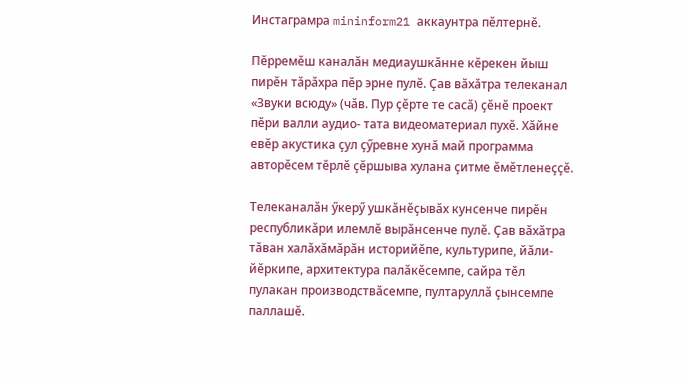Инстаграмра mininform21 аккаунтра пӗлтернӗ.

Пӗрремӗш каналӑн медиаушкӑнне кӗрекен йыш пирӗн тӑрӑхра пӗр эрне пулӗ. Ҫав вӑхӑтра телеканал «Звуки всюду» (чӑв. Пур ҫӗрте те сасӑ) ҫӗнӗ проект пӗри валли аудио- тата видеоматериал пухӗ. Хӑйне евӗр акустика ҫул ҫӳревне хунӑ май программа авторӗсем тӗрлӗ ҫӗршыва хулана ҫитме ӗмӗтленеҫҫӗ.

Телеканалӑн ӳкерӳ ушкӑнӗҫывӑх кунсенче пирӗн республикӑри илемлӗ вырӑнсенче пулӗ. Ҫав вӑхӑтра тӑван халӑхӑмӑрӑн историйӗпе, культурипе, йӑли-йӗркипе, архитектура палӑкӗсемпе, сайра тӗл пулакан производствӑсемпе, пултаруллӑ ҫынсемпе паллашӗ.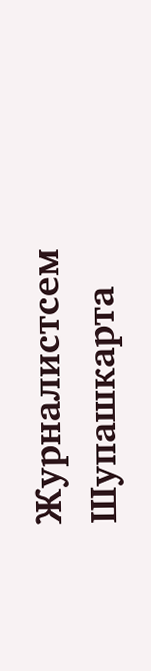Журналистсем Шупашкарта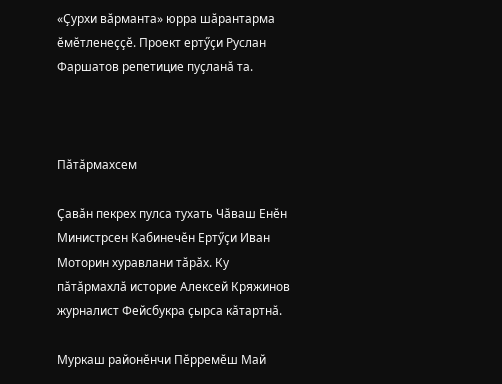«Ҫурхи вӑрманта» юрра шӑрантарма ӗмӗтленеҫҫӗ. Проект ертӳҫи Руслан Фаршатов репетицие пуҫланӑ та.



Пӑтӑрмахсем

Ҫавӑн пекрех пулса тухать Чӑваш Енӗн Министрсен Кабинечӗн Ертӳҫи Иван Моторин хуравлани тӑрӑх. Ку пӑтӑрмахлӑ историе Алексей Кряжинов журналист Фейсбукра ҫырса кӑтартнӑ.

Муркаш районӗнчи Пӗрремӗш Май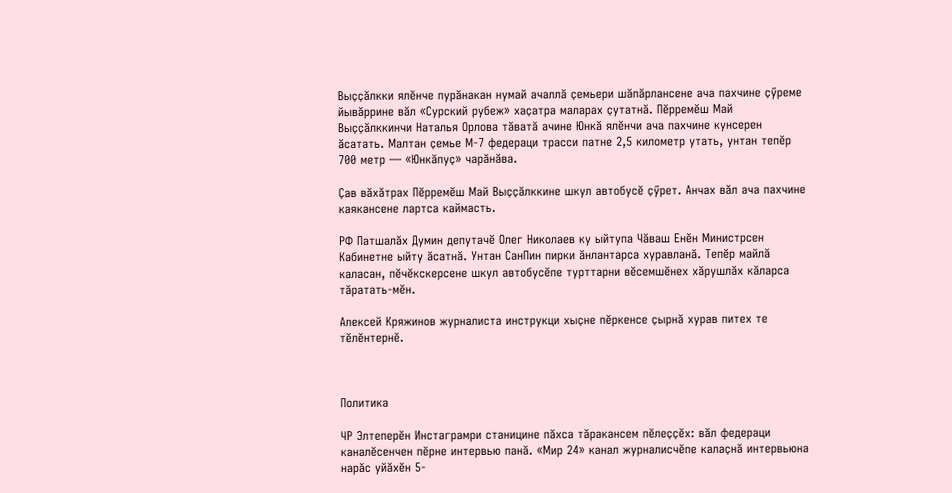Выҫҫӑлкки ялӗнче пурӑнакан нумай ачаллӑ ҫемьери шӑпӑрлансене ача пахчине ҫӳреме йывӑррине вӑл «Сурский рубеж» хаҫатра маларах ҫутатнӑ. Пӗрремӗш Май Выҫҫӑлккинчи Наталья Орлова тӑватӑ ачине Юнкӑ ялӗнчи ача пахчине кунсерен ӑсатать. Малтан ҫемье М-7 федераци трасси патне 2,5 километр утать, унтан тепӗр 700 метр — «Юнкӑпуҫ» чарӑнӑва.

Ҫав вӑхӑтрах Пӗрремӗш Май Выҫҫӑлккине шкул автобусӗ ҫӳрет. Анчах вӑл ача пахчине каякансене лартса каймасть.

РФ Патшалӑх Думин депутачӗ Олег Николаев ку ыйтупа Чӑваш Енӗн Министрсен Кабинетне ыйту ӑсатнӑ. Унтан СанПин пирки ӑнлантарса хуравланӑ. Тепӗр майлӑ каласан, пӗчӗкскерсене шкул автобусӗпе турттарни вӗсемшӗнех хӑрушлӑх кӑларса тӑратать-мӗн.

Алексей Кряжинов журналиста инструкци хыҫне пӗркенсе ҫырнӑ хурав питех те тӗлӗнтернӗ.



Политика

ЧР Элтеперӗн Инстаграмри станицине пӑхса тӑракансем пӗлеҫҫӗх: вӑл федераци каналӗсенчен пӗрне интервью панӑ. «Мир 24» канал журналисчӗпе калаҫнӑ интервьюна нарӑс уйӑхӗн 5-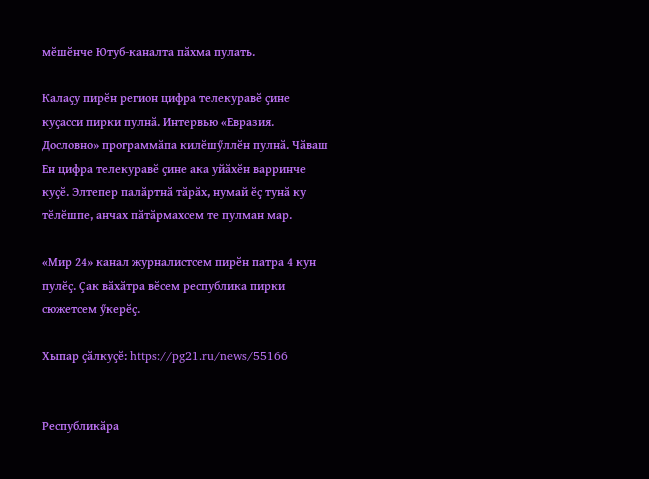мӗшӗнче Ютуб-каналта пӑхма пулать.

Калаҫу пирӗн регион цифра телекуравӗ ҫине куҫасси пирки пулнӑ. Интервью «Евразия. Дословно» программӑпа килӗшӳллӗн пулнӑ. Чӑваш Ен цифра телекуравӗ ҫине ака уйӑхӗн варринче куҫӗ. Элтепер палӑртнӑ тӑрӑх, нумай ӗҫ тунӑ ку тӗлӗшпе, анчах пӑтӑрмахсем те пулман мар.

«Мир 24» канал журналистсем пирӗн патра 4 кун пулӗҫ. Ҫак вӑхӑтра вӗсем республика пирки сюжетсем ӳкерӗҫ.

Хыпар ҫӑлкуҫӗ: https://pg21.ru/news/55166


Республикӑра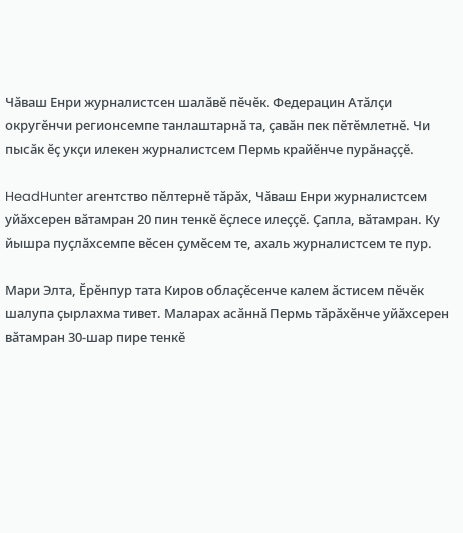Чӑваш Енри журналистсен шалӑвӗ пӗчӗк. Федерацин Атӑлҫи округӗнчи регионсемпе танлаштарнӑ та, ҫавӑн пек пӗтӗмлетнӗ. Чи пысӑк ӗҫ укҫи илекен журналистсем Пермь крайӗнче пурӑнаҫҫӗ.

HeadHunter агентство пӗлтернӗ тӑрӑх, Чӑваш Енри журналистсем уйӑхсерен вӑтамран 20 пин тенкӗ ӗҫлесе илеҫҫӗ. Ҫапла, вӑтамран. Ку йышра пуҫлӑхсемпе вӗсен ҫумӗсем те, ахаль журналистсем те пур.

Мари Элта, Ӗрӗнпур тата Киров облаҫӗсенче калем ӑстисем пӗчӗк шалупа ҫырлахма тивет. Маларах асӑннӑ Пермь тӑрӑхӗнче уйӑхсерен вӑтамран 30-шар пире тенкӗ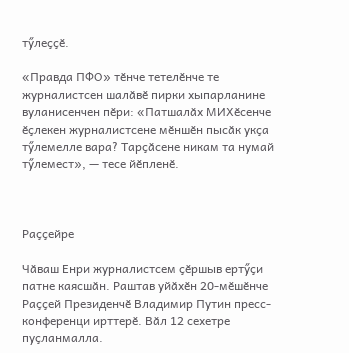тӳлеҫҫӗ.

«Правда ПФО» тӗнче тетелӗнче те журналистсен шалӑвӗ пирки хыпарланине вуланисенчен пӗри: «Патшалӑх МИХӗсенче ӗҫлекен журналистсене мӗншӗн пысӑк укҫа тӳлемелле вара? Тарҫӑсене никам та нумай тӳлемест», — тесе йӗпленӗ.



Раҫҫейре

Чӑваш Енри журналистсем ҫӗршыв ертӳҫи патне каясшӑн. Раштав уйӑхӗн 20-мӗшӗнче Раҫҫей Президенчӗ Владимир Путин пресс-конференци ирттерӗ. Вӑл 12 сехетре пуҫланмалла.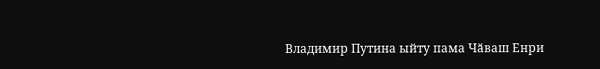Владимир Путина ыйту пама Чӑваш Енри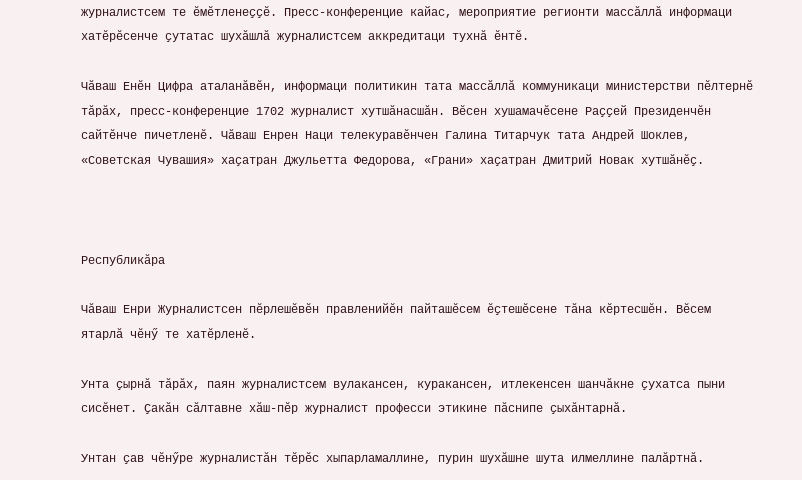журналистсем те ӗмӗтленеҫҫӗ. Пресс-конференцие кайас, мероприятие регионти массӑллӑ информаци хатӗрӗсенче ҫутатас шухӑшлӑ журналистсем аккредитаци тухнӑ ӗнтӗ.

Чӑваш Енӗн Цифра аталанӑвӗн, информаци политикин тата массӑллӑ коммуникаци министерстви пӗлтернӗ тӑрӑх, пресс-конференцие 1702 журналист хутшӑнасшӑн. Вӗсен хушамачӗсене Раҫҫей Президенчӗн сайтӗнче пичетленӗ. Чӑваш Енрен Наци телекуравӗнчен Галина Титарчук тата Андрей Шоклев, «Советская Чувашия» хаҫатран Джульетта Федорова, «Грани» хаҫатран Дмитрий Новак хутшӑнӗҫ.



Республикӑра

Чӑваш Енри Журналистсен пӗрлешӗвӗн правленийӗн пайташӗсем ӗҫтешӗсене тӑна кӗртесшӗн. Вӗсем ятарлӑ чӗнӳ те хатӗрленӗ.

Унта ҫырнӑ тӑрӑх, паян журналистсем вулакансен, куракансен, итлекенсен шанчӑкне ҫухатса пыни сисӗнет. Ҫакӑн сӑлтавне хӑш-пӗр журналист професси этикине пӑснипе ҫыхӑнтарнӑ.

Унтан ҫав чӗнӳре журналистӑн тӗрӗс хыпарламаллине, пурин шухӑшне шута илмеллине палӑртнӑ.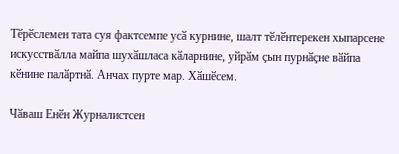Тӗрӗслемен тата суя фактсемпе усӑ курнине, шалт тӗлӗнтерекен хыпарсене искусствӑлла майпа шухӑшласа кӑларнине, уйрӑм ҫын пурнӑҫне вӑйпа кӗнине палӑртнӑ. Анчах пурте мар. Хӑшӗсем.

Чӑваш Енӗн Журналистсен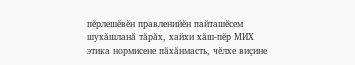пӗрлешӗвӗн правленийӗн пайташӗсем шухӑшланӑ тӑрӑх, хайхи хӑш-пӗр МИХ этика нормисене пӑхӑнмасть, чӗлхе виҫине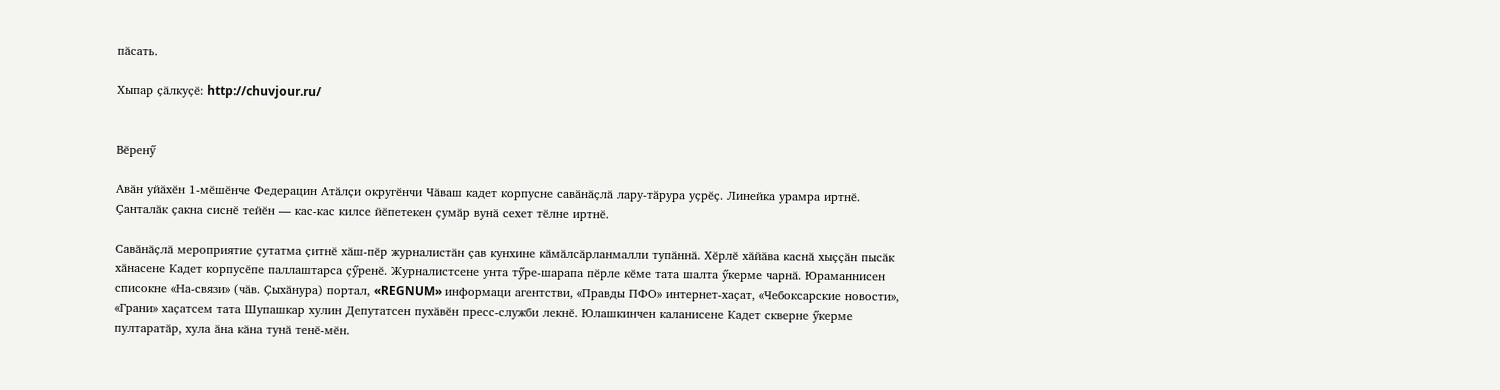пӑсать.

Хыпар ҫӑлкуҫӗ: http://chuvjour.ru/


Вӗренӳ

Авӑн уйӑхӗн 1-мӗшӗнче Федерацин Атӑлҫи округӗнчи Чӑваш кадет корпусне савӑнӑҫлӑ лару-тӑрура уҫрӗҫ. Линейка урамра иртнӗ. Ҫанталӑк ҫакна сиснӗ тейӗн — кас-кас килсе йӗпетекен ҫумӑр вунӑ сехет тӗлне иртнӗ.

Савӑнӑҫлӑ мероприятие ҫутатма ҫитнӗ хӑш-пӗр журналистӑн ҫав кунхине кӑмӑлсӑрланмалли тупӑннӑ. Хӗрлӗ хӑйӑва каснӑ хыҫҫӑн пысӑк хӑнасене Кадет корпусӗпе паллаштарса ҫӳренӗ. Журналистсене унта тӳре-шарапа пӗрле кӗме тата шалта ӳкерме чарнӑ. Юраманнисен списокне «На-связи» (чӑв. Ҫыхӑнура) портал, «REGNUM» информаци агентстви, «Правды ПФО» интернет-хаҫат, «Чебоксарские новости», «Грани» хаҫатсем тата Шупашкар хулин Депутатсен пухӑвӗн пресс-служби лекнӗ. Юлашкинчен каланисене Кадет скверне ӳкерме пултаратӑр, хула ӑна кӑна тунӑ тенӗ-мӗн.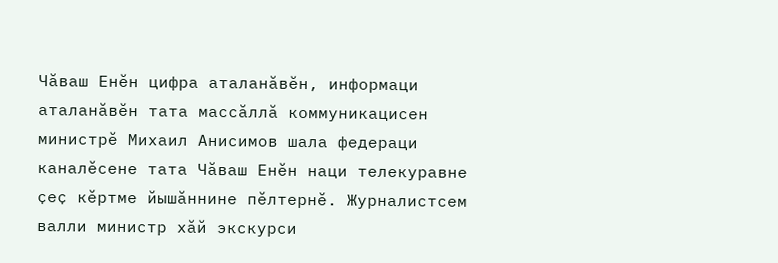Чӑваш Енӗн цифра аталанӑвӗн, информаци аталанӑвӗн тата массӑллӑ коммуникацисен министрӗ Михаил Анисимов шала федераци каналӗсене тата Чӑваш Енӗн наци телекуравне ҫеҫ кӗртме йышӑннине пӗлтернӗ. Журналистсем валли министр хӑй экскурси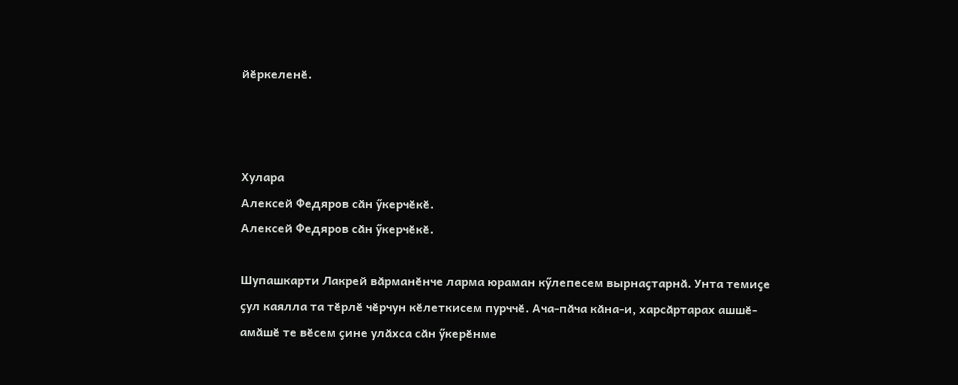йӗркеленӗ.



Хулара
Алексей Федяров сӑн ӳкерчӗкӗ.
Алексей Федяров сӑн ӳкерчӗкӗ.

Шупашкарти Лакрей вӑрманӗнче ларма юраман кӳлепесем вырнаҫтарнӑ. Унта темиҫе ҫул каялла та тӗрлӗ чӗрчун кӗлеткисем пурччӗ. Ача-пӑча кӑна-и, харсӑртарах ашшӗ-амӑшӗ те вӗсем ҫине улӑхса сӑн ӳкерӗнме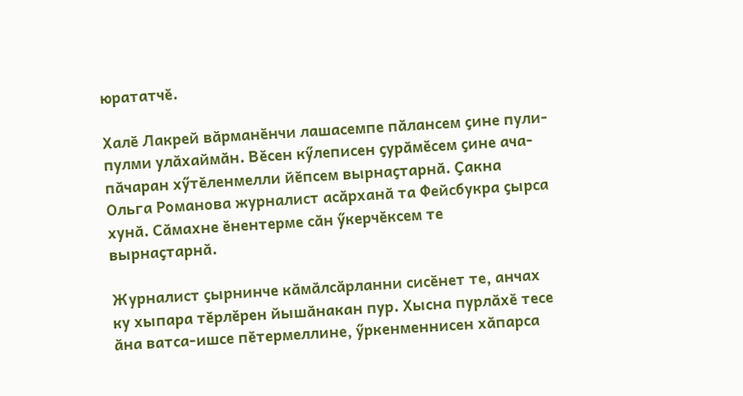юрататчӗ.

Халӗ Лакрей вӑрманӗнчи лашасемпе пӑлансем ҫине пули-пулми улӑхаймӑн. Вӗсен кӳлеписен ҫурӑмӗсем ҫине ача-пӑчаран хӳтӗленмелли йӗпсем вырнаҫтарнӑ. Ҫакна Ольга Романова журналист асӑрханӑ та Фейсбукра ҫырса хунӑ. Сӑмахне ӗнентерме сӑн ӳкерчӗксем те вырнаҫтарнӑ.

Журналист ҫырнинче кӑмӑлсӑрланни сисӗнет те, анчах ку хыпара тӗрлӗрен йышӑнакан пур. Хысна пурлӑхӗ тесе ӑна ватса-ишсе пӗтермеллине, ӳркенменнисен хӑпарса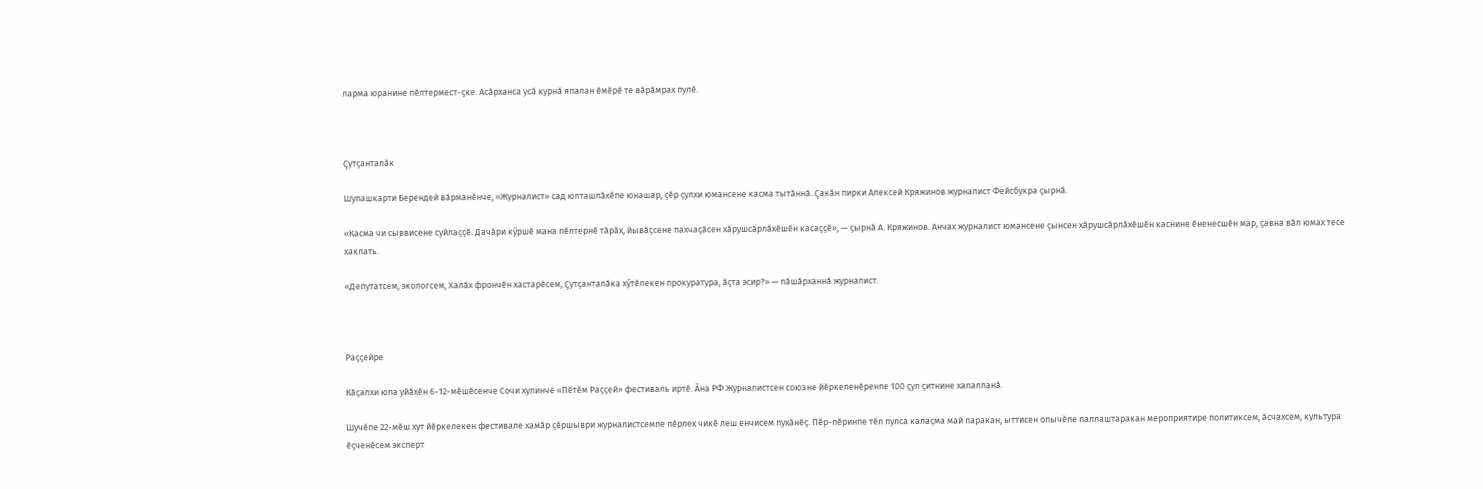ларма юранине пӗлтермест-ҫке. Асӑрханса усӑ курнӑ япалан ӗмӗрӗ те вӑрӑмрах пулӗ.



Ҫутҫанталӑк

Шупашкарти Берендей вӑрманӗнче, «Журналист» сад юлташлӑхӗпе юнашар, ҫӗр ҫулхи юмансене касма тытӑннӑ. Ҫакӑн пирки Алексей Кряжинов журналист Фейсбукра ҫырнӑ.

«Касма чи сыввисене суйлаҫҫӗ. Дачӑри кӳршӗ мана пӗлтернӗ тӑрӑх, йывӑҫсене пахчаҫӑсен хӑрушсӑрлӑхӗшӗн касаҫҫӗ», — ҫырнӑ А. Кряжинов. Анчах журналист юмансене ҫынсен хӑрушсӑрлӑхӗшӗн каснине ӗненесшӗн мар, ҫавна вӑл юмах тесе хаклать.

«Депутатсем, экологсем, Халӑх фрончӗн хастарӗсем, Ҫутҫанталӑка хӳтӗлекен прокуратура, ӑҫта эсир?» — пӑшӑрханнӑ журналист.



Раҫҫейре

Кӑҫалхи юпа уйӑхӗн 6-12-мӗшӗсенче Сочи хулинче «Пӗтӗм Раҫҫей» фестиваль иртӗ. Ӑна РФ Журналистсен союзне йӗркеленӗренпе 100 ҫул ҫитнине халалланӑ.

Шучӗпе 22-мӗш хут йӗркелекен фестивале хамӑр ҫӗршыври журналистсемпе пӗрлех чикӗ леш енчисем пухӑнӗҫ. Пӗр-пӗринпе тӗл пулса калаҫма май паракан, ыттисен опычӗпе паллаштаракан мероприятире политиксем, ӑсчахсем, культура ӗҫченӗсем эксперт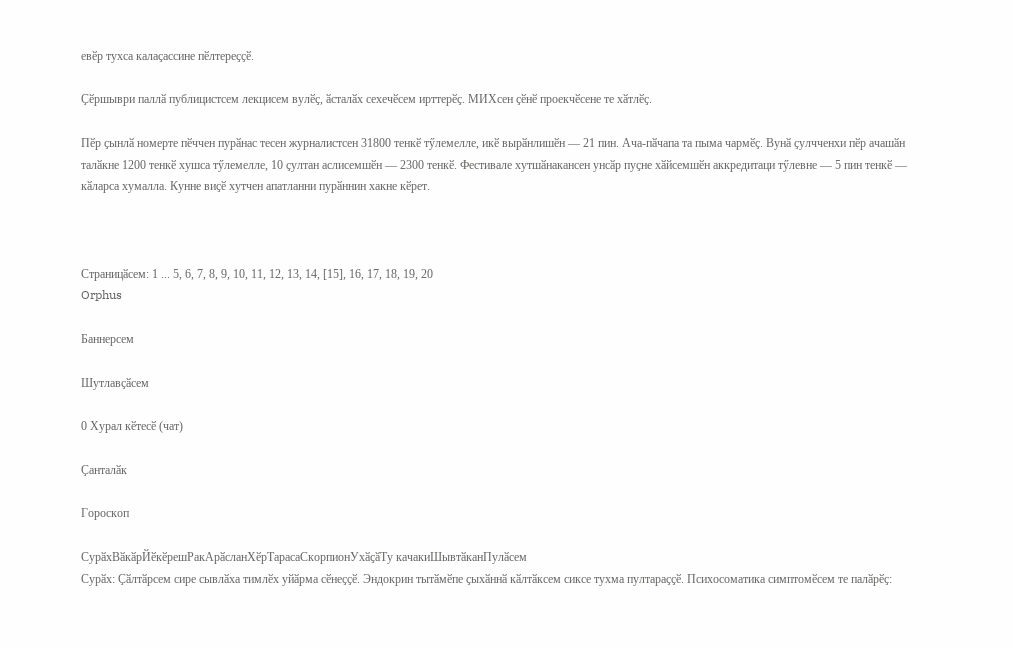евӗр тухса калаҫассине пӗлтереҫҫӗ.

Ҫӗршыври паллӑ публицистсем лекцисем вулӗҫ, ӑсталӑх сехечӗсем ирттерӗҫ. МИХсен ҫӗнӗ проекчӗсене те хӑтлӗҫ.

Пӗр ҫынлӑ номерте пӗччен пурӑнас тесен журналистсен 31800 тенкӗ тӳлемелле, икӗ вырӑнлишӗн — 21 пин. Ача-пӑчапа та пыма чармӗҫ. Вунӑ ҫулчченхи пӗр ачашӑн талӑкне 1200 тенкӗ хушса тӳлемелле, 10 ҫултан аслисемшӗн — 2300 тенкӗ. Фестивале хутшӑнакансен унсӑр пуҫне хӑйсемшӗн аккредитаци тӳлевне — 5 пин тенкӗ — кӑларса хумалла. Кунне виҫӗ хутчен апатланни пурӑннин хакне кӗрет.



Страницӑсем: 1 ... 5, 6, 7, 8, 9, 10, 11, 12, 13, 14, [15], 16, 17, 18, 19, 20
Orphus

Баннерсем

Шутлавҫӑсем

0 Хурал кӗтесӗ (чат)

Ҫанталӑк

Гороскоп

СурӑхВӑкӑрЙӗкӗрешРакАрӑсланХӗрТарасаСкорпионУхӑҫӑТу качакиШывтӑканПулӑсем
Сурӑх: Ҫӑлтӑрсем сире сывлӑха тимлӗх уйӑрма сӗнеҫҫӗ. Эндокрин тытӑмӗпе ҫыхӑннӑ кӑлтӑксем сиксе тухма пултараҫҫӗ. Психосоматика симптомӗсем те палӑрӗҫ: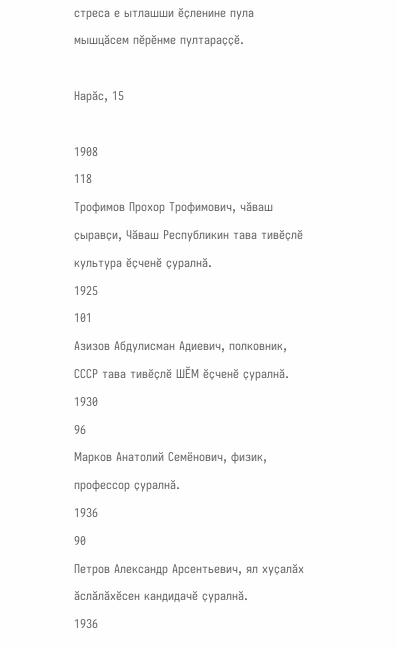стреса е ытлашши ӗҫленине пула мышцӑсем пӗрӗнме пултараҫҫӗ.

Нарӑс, 15

1908
118
Трофимов Прохор Трофимович, чӑваш ҫыравҫи, Чӑваш Республикин тава тивӗҫлӗ культура ӗҫченӗ ҫуралнӑ.
1925
101
Азизов Абдулисман Адиевич, полковник, СССР тава тивӗҫлӗ ШӖМ ӗҫченӗ ҫуралнӑ.
1930
96
Марков Анатолий Семёнович, физик, профессор ҫуралнӑ.
1936
90
Петров Александр Арсентьевич, ял хуҫалӑх ӑслӑлӑхӗсен кандидачӗ ҫуралнӑ.
1936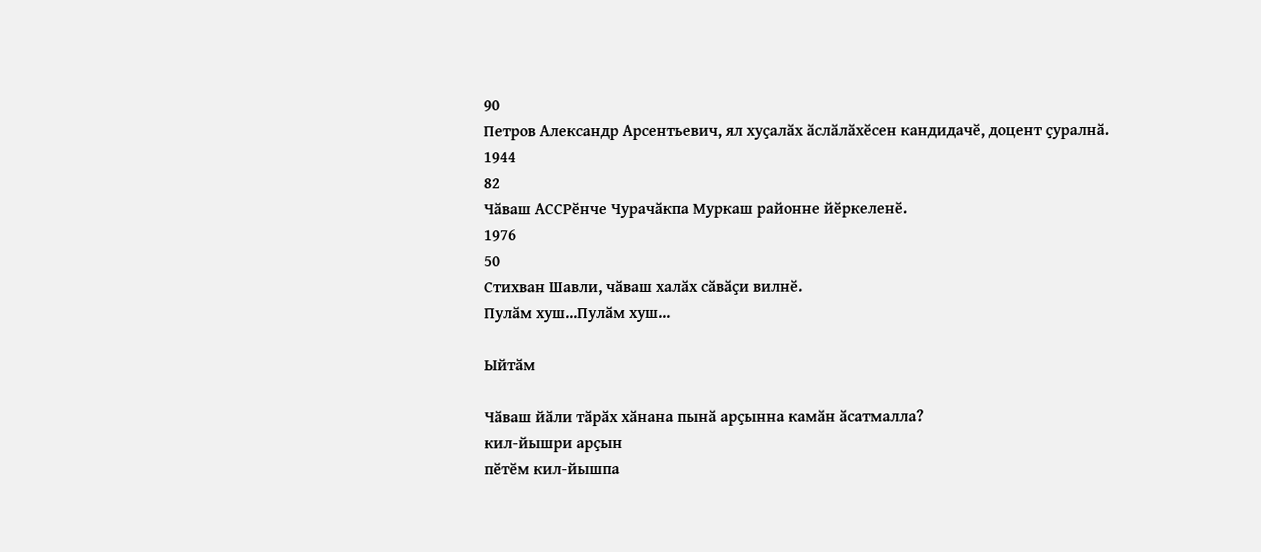90
Петров Александр Арсентьевич, ял хуҫалӑх ӑслӑлӑхӗсен кандидачӗ, доцент ҫуралнӑ.
1944
82
Чӑваш АССРӗнче Чурачӑкпа Муркаш районне йӗркеленӗ.
1976
50
Стихван Шавли, чӑваш халӑх сӑвӑҫи вилнӗ.
Пулӑм хуш...Пулӑм хуш...

Ыйтӑм

Чӑваш йӑли тӑрӑх хӑнана пынӑ арҫынна камӑн ӑсатмалла?
кил-йышри арҫын
пӗтӗм кил-йышпа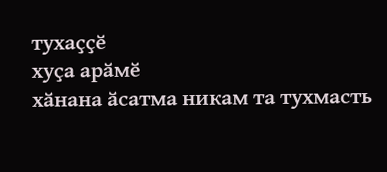тухаҫҫӗ
хуҫа арӑмӗ
хӑнана ӑсатма никам та тухмасть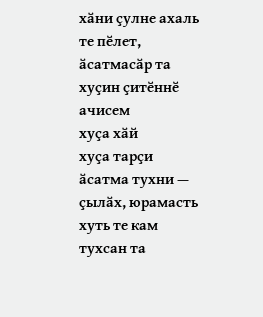хӑни ҫулне ахаль те пӗлет, ӑсатмасӑр та
хуҫин ҫитӗннӗ ачисем
хуҫа хӑй
хуҫа тарҫи
ӑсатма тухни — ҫылӑх, юрамасть
хуть те кам тухсан та